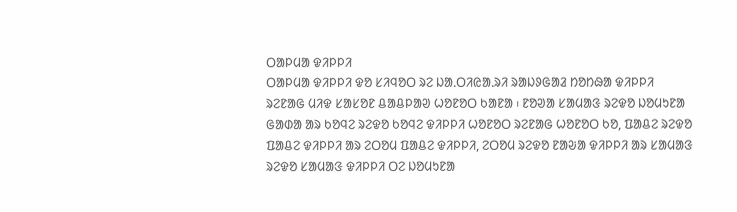ᱛᱟᱞᱢᱟ ᱫᱤᱞᱞᱤ
ᱛᱟᱞᱢᱟ ᱫᱤᱞᱞᱤ ᱫᱚ ᱥᱤᱧᱚᱛ ᱨᱮ ᱡᱟᱹᱛᱤᱭᱟᱹᱨᱤ ᱨᱟᱡᱽᱜᱟᱲ ᱴᱚᱴᱷᱟ ᱫᱤᱞᱞᱤ ᱨᱮᱱᱟᱜ ᱢᱤᱫ ᱥᱟᱥᱚᱱ ᱪᱟᱪᱞᱟᱣ ᱦᱚᱱᱚᱛ ᱠᱟᱱᱟ ᱾ ᱱᱚᱣᱟ ᱥᱟᱢᱟᱝ ᱨᱮᱫᱚ ᱡᱚᱢᱩᱱᱟ ᱜᱟᱰᱟ ᱟᱨ ᱠᱚᱧᱮ ᱨᱮᱫᱚ ᱠᱚᱧᱮ ᱫᱤᱞᱞᱤ ᱦᱚᱱᱚᱛ ᱨᱮᱱᱟᱜ ᱦᱚᱱᱚᱛ ᱠᱚ, ᱯᱟᱪᱮ ᱨᱮᱫᱚ ᱯᱟᱪᱮ ᱫᱤᱞᱞᱤ ᱟᱨ ᱮᱛᱚᱢ ᱯᱟᱪᱮ ᱫᱤᱞᱞᱤ, ᱮᱛᱚᱢ ᱨᱮᱫᱚ ᱱᱟᱶᱟ ᱫᱤᱞᱞᱤ ᱟᱨ ᱥᱟᱢᱟᱝ ᱨᱮᱫᱚ ᱥᱟᱢᱟᱝ ᱫᱤᱞᱞᱤ ᱛᱮ ᱡᱚᱢᱩᱱᱟ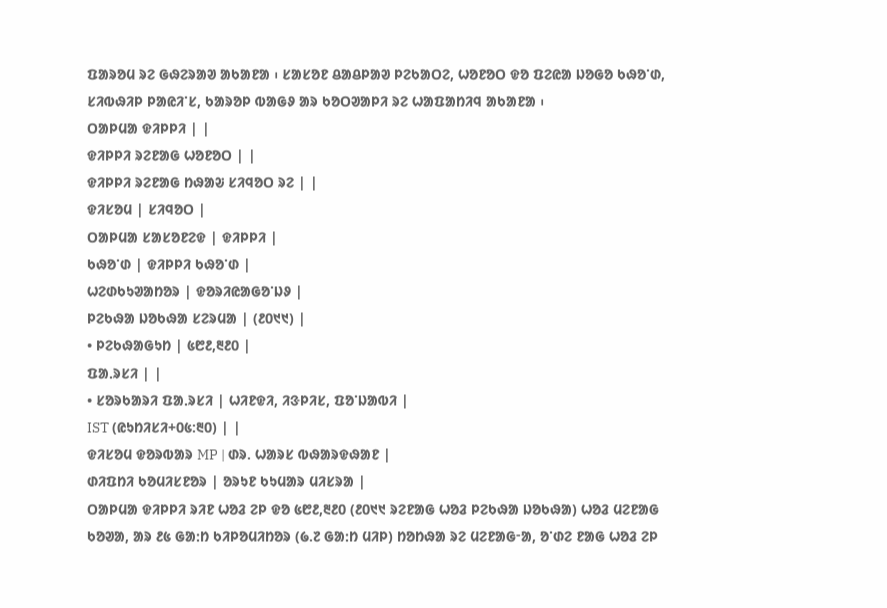ᱯᱟᱨᱚᱢ ᱨᱮ ᱜᱷᱮᱨᱟᱣ ᱟᱠᱟᱱᱟ ᱾ ᱥᱟᱥᱚᱱ ᱪᱟᱪᱞᱟᱣ ᱞᱮᱠᱟᱛᱮ, ᱦᱚᱱᱚᱛ ᱫᱚ ᱯᱮᱭᱟ ᱡᱚᱜᱚ ᱠᱷᱚᱸᱰ, ᱥᱤᱵᱷᱤᱞ ᱞᱟᱭᱤᱸᱥ, ᱠᱟᱨᱚᱞ ᱵᱟᱜᱽ ᱟᱨ ᱠᱚᱛᱣᱟᱞᱤ ᱨᱮ ᱦᱟᱯᱟᱴᱤᱧ ᱟᱠᱟᱱᱟ ᱾
ᱛᱟᱞᱢᱟ ᱫᱤᱞᱞᱤ | |
ᱫᱤᱞᱞᱤ ᱨᱮᱱᱟᱜ ᱦᱚᱱᱚᱛ | |
ᱫᱤᱞᱞᱤ ᱨᱮᱱᱟᱜ ᱴᱷᱟᱶ ᱥᱤᱧᱚᱛ ᱨᱮ | |
ᱫᱤᱥᱚᱢ | ᱥᱤᱧᱚᱛ |
ᱛᱟᱞᱢᱟ ᱥᱟᱥᱚᱱᱮᱫ | ᱫᱤᱞᱞᱤ |
ᱠᱷᱚᱸᱰ | ᱫᱤᱞᱞᱤ ᱠᱷᱚᱸᱰ |
ᱦᱮᱰᱠᱩᱣᱟᱴᱚᱨ | ᱫᱚᱨᱤᱭᱟᱜᱚᱸᱡᱽ |
ᱞᱮᱠᱷᱟ ᱡᱚᱠᱷᱟ ᱥᱮᱨᱢᱟ | (᱒᱐᱑᱑) |
• ᱞᱮᱠᱷᱟᱜᱩᱴ | ᱕᱘᱒,᱓᱒᱐ |
ᱯᱟᱹᱨᱥᱤ | |
• ᱥᱚᱨᱠᱟᱨᱤ ᱯᱟᱹᱨᱥᱤ | ᱦᱤᱱᱫᱤ, ᱤᱝᱞᱤᱥ, ᱯᱚᱸᱡᱟᱵᱤ |
IST (ᱭᱩᱴᱤᱥᱤ+᱐᱕:᱓᱐) | |
ᱫᱤᱥᱚᱢ ᱫᱚᱨᱵᱟᱨ MP | ᱰᱨ. ᱦᱟᱨᱥ ᱵᱷᱟᱨᱫᱷᱟᱱ |
ᱰᱤᱯᱴᱤ ᱠᱚᱢᱤᱥᱱᱚᱨ | ᱚᱨᱩᱱ ᱠᱩᱢᱟᱨ ᱢᱤᱥᱨᱟ |
ᱛᱟᱞᱢᱟ ᱫᱤᱞᱞᱤ ᱨᱤᱱ ᱦᱚᱲ ᱮᱞ ᱫᱚ ᱕᱘᱒,᱓᱒᱐ (᱒᱐᱑᱑ ᱨᱮᱱᱟᱜ ᱦᱚᱲ ᱞᱮᱠᱷᱟ ᱡᱚᱠᱷᱟ) ᱦᱚᱲ ᱢᱮᱱᱟᱜ ᱠᱚᱣᱟ, ᱟᱨ ᱒᱕ ᱜᱟᱺᱴ ᱠᱤᱞᱚᱢᱤᱴᱚᱨ (᱙.᱗ ᱜᱟᱺᱴ ᱢᱤᱞ) ᱴᱚᱴᱷᱟ ᱨᱮ ᱢᱮᱱᱟᱜᱼᱟ, ᱚᱸᱰᱮ ᱱᱟᱜ ᱦᱚᱲ ᱮᱞ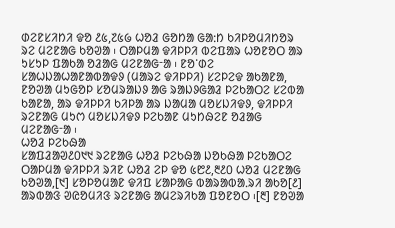ᱰᱮᱱᱥᱤᱴᱤ ᱫᱚ ᱒᱕,᱗᱕᱙ ᱦᱚᱲ ᱜᱚᱴᱟ ᱜᱟᱺᱴ ᱠᱤᱞᱚᱢᱤᱴᱚᱨ ᱨᱮ ᱢᱮᱱᱟᱜ ᱠᱚᱣᱟ ᱾ ᱛᱟᱞᱢᱟ ᱫᱤᱞᱞᱤ ᱵᱮᱯᱟᱨ ᱦᱚᱱᱚᱛ ᱟᱨ ᱩᱥᱩᱞ ᱯᱟᱠᱟ ᱚᱲᱟᱜ ᱢᱮᱱᱟᱜᱼᱟ ᱾ ᱱᱚᱸᱰᱮ ᱥᱟᱦᱡᱟᱦᱟᱱᱟᱵᱟᱫᱽ (ᱢᱟᱨᱮ ᱫᱤᱞᱞᱤ) ᱥᱮᱞᱮᱫ ᱟᱠᱟᱱᱟ, ᱱᱚᱣᱟ ᱢᱩᱜᱚᱞ ᱥᱚᱢᱨᱟᱡᱽ ᱟᱜ ᱨᱟᱡᱽᱜᱟᱲ ᱞᱮᱠᱟᱛᱮ ᱥᱮᱵᱟ ᱠᱟᱱᱟ, ᱟᱨ ᱫᱤᱞᱞᱤ ᱠᱤᱞᱟ ᱟᱨ ᱡᱟᱢᱟ ᱢᱚᱥᱡᱤᱫᱽ, ᱫᱤᱞᱞᱤ ᱨᱮᱱᱟᱜ ᱢᱩᱬ ᱢᱚᱥᱡᱤᱫᱽ ᱞᱮᱠᱟᱱ ᱢᱩᱴᱷᱮᱱ ᱚᱲᱟᱜ ᱢᱮᱱᱟᱜᱼᱟ ᱾
ᱦᱚᱲ ᱞᱮᱠᱷᱟ
ᱥᱟᱯᱲᱟᱣ᱒᱐᱑᱑ ᱨᱮᱱᱟᱜ ᱦᱚᱲ ᱞᱮᱠᱷᱟ ᱡᱚᱠᱷᱟ ᱞᱮᱠᱟᱛᱮ ᱛᱟᱞᱢᱟ ᱫᱤᱞᱞᱤ ᱨᱤᱱ ᱦᱚᱲ ᱮᱞ ᱫᱚ ᱕᱘᱒,᱓᱒᱐ ᱦᱚᱲ ᱢᱮᱱᱟᱜ ᱠᱚᱣᱟ,[᱑] ᱥᱚᱞᱚᱢᱟᱱ ᱫᱤᱯ ᱥᱟᱞᱟᱜ ᱵᱟᱨᱟᱵᱟᱹᱨᱤ ᱟᱠᱚ[᱒] ᱟᱨᱵᱟᱝ ᱣᱭᱚᱢᱤᱝ ᱨᱮᱱᱟᱜ ᱟᱢᱮᱨᱤᱠᱟ ᱯᱚᱱᱚᱛ ᱾[᱓] ᱱᱚᱣᱟ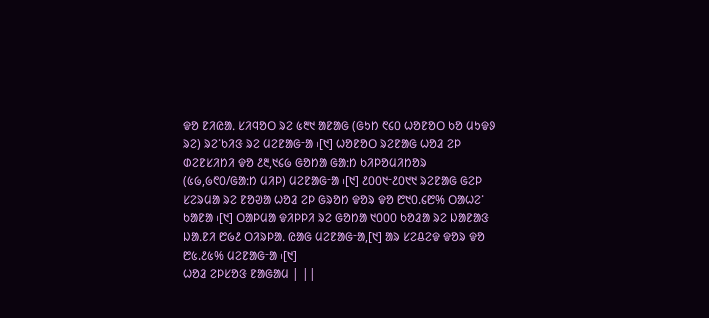ᱫᱚ ᱱᱤᱭᱟᱹ ᱥᱤᱧᱚᱛ ᱨᱮ ᱕᱓᱑ ᱟᱱᱟᱜ (ᱜᱩᱴ ᱖᱔᱐ ᱦᱚᱱᱚᱛ ᱠᱚ ᱢᱩᱫᱽ ᱨᱮ) ᱨᱮᱸᱠᱤᱝ ᱨᱮ ᱢᱮᱱᱟᱜᱼᱟ ᱾[᱑] ᱦᱚᱱᱚᱛ ᱨᱮᱱᱟᱜ ᱦᱚᱲ ᱮᱞ ᱰᱮᱱᱥᱤᱴᱤ ᱫᱚ ᱒᱓,᱑᱔᱙ ᱜᱚᱴᱟ ᱜᱟᱺᱴ ᱠᱤᱞᱚᱢᱤᱴᱚᱨ (᱕᱙,᱙᱖᱐/ᱜᱟᱺᱴ ᱢᱤᱞ) ᱢᱮᱱᱟᱜᱼᱟ ᱾[᱑] ᱒᱐᱐᱑ᱼ᱒᱐᱑᱑ ᱨᱮᱱᱟᱜ ᱜᱮᱞ ᱥᱮᱨᱢᱟ ᱨᱮ ᱱᱚᱣᱟ ᱦᱚᱲ ᱮᱞ ᱜᱨᱚᱴ ᱫᱚᱨ ᱫᱚ ᱘᱑᱐.᱔᱘% ᱛᱟᱦᱮᱸ ᱠᱟᱱᱟ ᱾[᱑] ᱛᱟᱞᱢᱟ ᱫᱤᱞᱞᱤ ᱨᱮ ᱜᱚᱴᱟ ᱑᱐᱐᱐ ᱠᱚᱲᱟ ᱨᱮ ᱡᱟᱱᱟᱝ ᱡᱟᱹᱱᱤ ᱘᱙᱒ ᱛᱤᱨᱞᱟᱹ ᱭᱟᱜ ᱢᱮᱱᱟᱜᱼᱟ,[᱑] ᱟᱨ ᱥᱮᱪᱮᱫ ᱫᱚᱨ ᱫᱚ ᱘᱕.᱒᱕% ᱢᱮᱱᱟᱜᱼᱟ ᱾[᱑]
ᱦᱚᱲ ᱮᱞᱥᱚᱝ ᱱᱟᱜᱟᱢ | ||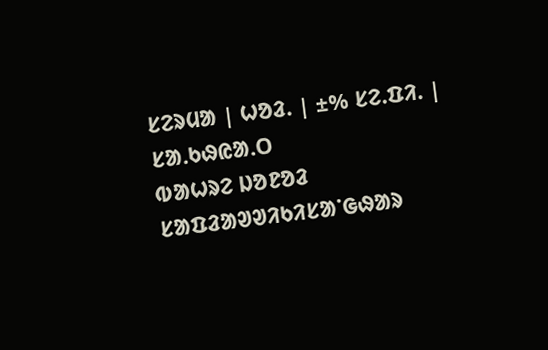ᱥᱮᱨᱢᱟ | ᱦᱚᱲ. | ±% ᱥᱮ.ᱯᱤ. |
ᱥᱟᱹᱠᱷᱭᱟᱹᱛ
ᱵᱟᱦᱨᱮ ᱡᱚᱱᱚᱲ
ᱥᱟᱯᱲᱟᱣᱣᱤᱠᱤᱥᱟᱸᱜᱷᱟᱨ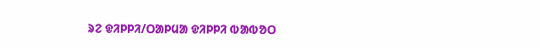ᱨᱮ ᱫᱤᱞᱞᱤ/ᱛᱟᱞᱢᱟ ᱫᱤᱞᱞᱤ ᱵᱟᱵᱚᱛ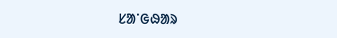ᱥᱟᱸᱜᱷᱟᱨ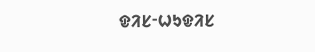ᱫᱤᱥᱼᱦᱩᱫᱤᱥ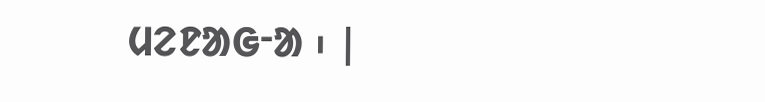ᱢᱮᱱᱟᱜᱼᱟ ᱾ |